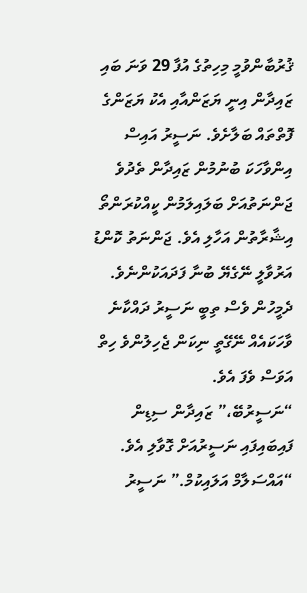ޤުރުބާންވުމީ މިހިތުގެ އުފާ 29 ވަނަ ބައި
ޒައިދާން އިނީ ޔަޒަންއާއި އެކު ޔަޒަންގެ ފޮތްތައް ބަލާށެވެ. ނަސީރު އައިސް އިންވާހަކަ ބުނުމުން ޒައިދާން ތެދުވެ ޖަންނަތުއަށް ބަލައިލަމުން ކީއްކުރަންތޯ އިޝާރާތުން އަހާލި އެވެ. ޖަންނަތު ކޮންޑު އަރުވާލީ ނޭގެޔޭ ބުނާ ފަދައަކުންނެވެ. ދެމީހުން ވެސް ތިބީ ނަސީރު ދައްކާނެ ވާހަކައެއް ނޭގޭތީ ނިކަން ޖެހިލުންވެ ހިތް އަވަސް ވެފަ އެވެ.
“ނަސީރުބޭ،” ޒައިދާން ސިޑިން ފައިބައިފައި ނަސީރުއަށް ގޮވާލި އެވެ. “އައްސަލާމް އަލައިކުމް.” ނަސީރު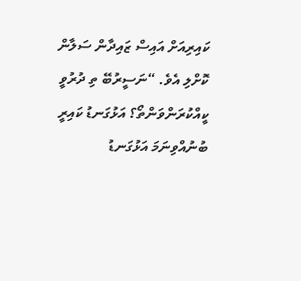ކައިރިއަށް އައިސް ޒައިދާން ސަލާން ކޮށްލި އެވެ. “ނަސީރުބޭ ތި ދުރުވީ ކީއްކުރަންވަންތޯ؟ އަޅުގަނޑު ކައިރީ ބުނުއްވިނަމަ އަޅުގަނޑު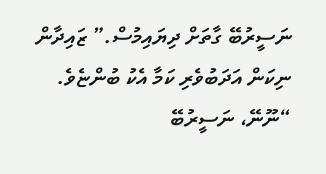ނަސީރުބޭ ގާތަށް ދިޔައިމުސް.” ޒައިދާން ނިކަން އަދަބުވެރި ކަމާ އެކު ބުންޏެވެ.
“ނޫނޭ، ނަސީރުބޭ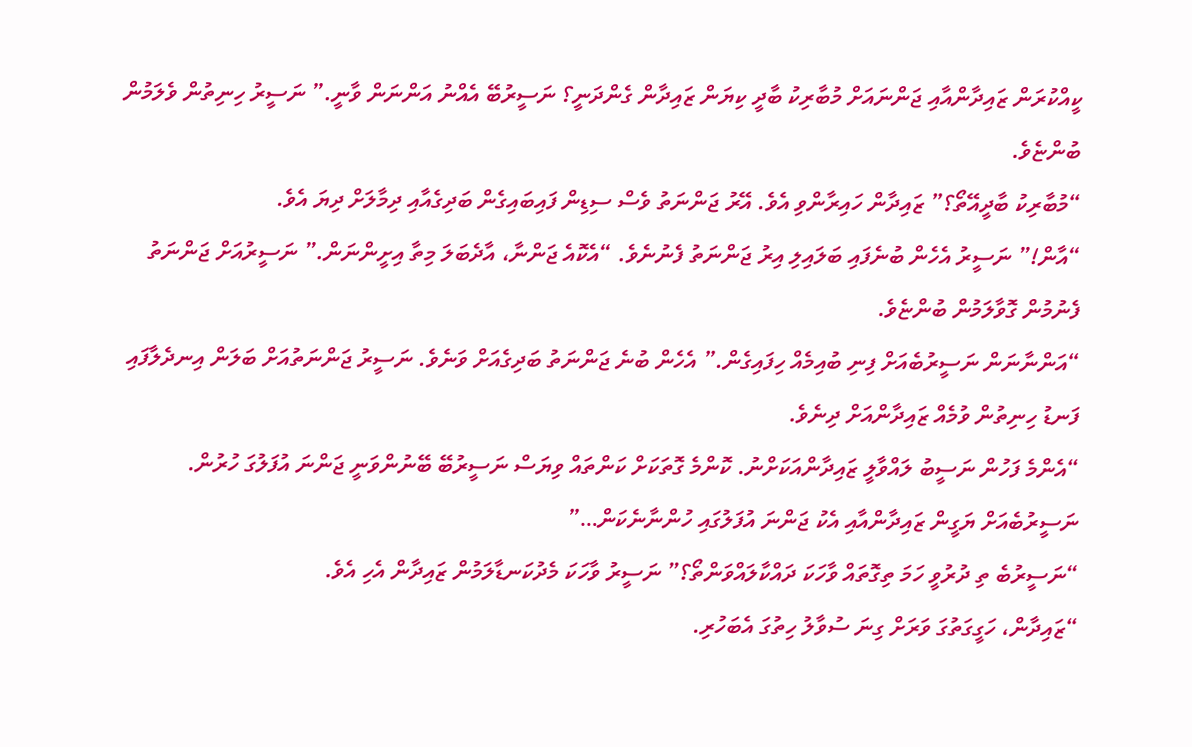ކީއްކުރަން ޒައިދާންއާއި ޖަންނައަށް މުބާރިކު ބާދީ ކިޔަން ޒައިދާން ގެންދަނީ؟ ނަސީރުބޭ އެއްނު އަންނަން ވާނީ.” ނަސީރު ހިނިތުން ވެލަމުން ބުންޏެވެ.
“މުބާރިކު ބާދީއޭތޯ؟” ޒައިދާން ހައިރާންވި އެވެ. އޭރު ޖަންނަތު ވެސް ސިޑިން ފައިބައިގެން ބަދިގެއާއި ދިމާލަށް ދިޔަ އެވެ.
“އާން!” ނަސީރު އެހެން ބުނެފައި ބަލައިލި އިރު ޖަންނަތު ފެނުނެވެ. “އެކޮއެ ޖަންނާ، އާދެބަލަ މިތާ އިށީންނަން.” ނަސީރުއަށް ޖަންނަތު ފެނުމުން ގޮވާލަމުން ބުންޏެވެ.
“އަންނާނަން ނަސީރުބެއަށް ފިނި ބުއިމެއް ހިފައިގެން.” އެހެން ބުނެ ޖަންނަތު ބަދިގެއަށް ވަނެވެ. ނަސީރު ޖަންނަތުއަށް ބަލަން އިނދެލާފައި ފަނޑު ހިނިތުން ވުމެއް ޒައިދާންއަށް ދިނެވެ.
“އެންމެ ފަހުން ނަސީބު ލައްވާލީ ޒައިދާންއަކަށްނު. ކޮންމެ ގޮތަކަށް ކަންތައް ވިޔަސް ނަސީރުބޭ ބޭނުންވަނީ ޖަންނަ އުފަލުގަ ހުރުން. ނަސީރުބެއަށް ޔަގީން ޒައިދާންއާއި އެކު ޖަންނަ އުފަލުގައި ހުންނާނެކަން…”
“ނަސީރުބެ ތި ދުރުވީ ހަމަ ތިގޮތައް ވާހަކަ ދައްކާލައްވަންތޯ؟” ނަސީރު ވާހަކަ މެދުކަނޑާލަމުން ޒައިދާން އެހި އެވެ.
“ޒައިދާން، ހަގީގަތުގަ ވަރަށް ގިނަ ސުވާލު ހިތުގަ އެބަހުރި.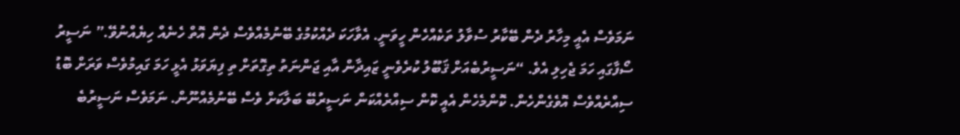ނަމަވެސް އެއީ މިހާރު ދެން ބޭކާރު ސުވާލު ތަކެއްހެން ހީވަނީ. އެވާހަކަ ދެއްކުމުގެ ބޭނުމެއްވެސް ދެން އޮތް ހެނެއް ހިޔެއްނުވޭ.” ނަސީރު ސޯފާގައި ހަމަ ޖެހިލި އެވެ. “ނަސީރުބެއަށް ޤަބޫލު ކުރެވެނީ ޒައިދާން އާއި ޖަންނަތު ތިގޮތަށް ތި ފިޔަވަޅު އެޅީ ހަމަ ގައިމުވެސް ވަރަށް ބޮޑު ސިއްރެއްވެސް އޮވެގެންހެން. ކޮންމެހެން އެއީ ކޮން ސިއްރެއްކަން ނަސީރުބޭ ބަލާކަށް ވެސް ބޭނުމެއްނޫން. ނަމަވެސް ނަސީރުބެ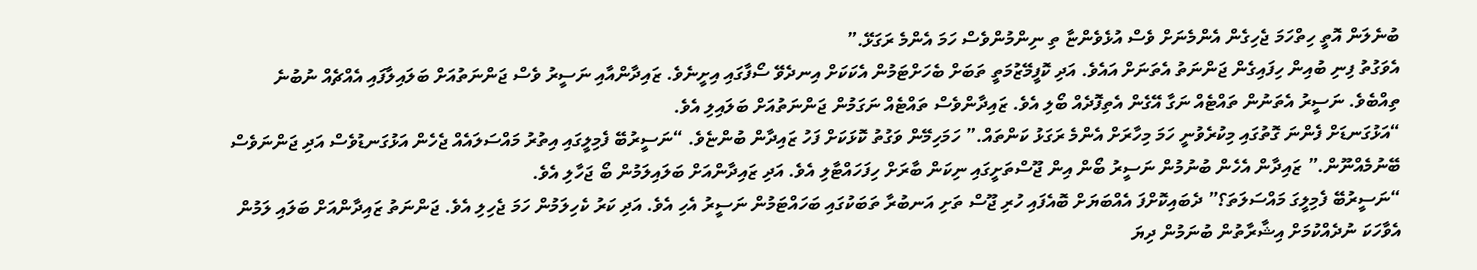ބުނެލަން އޮތީ ހިތްހަމަ ޖެހިގެން އެންމެނަށް ވެސް އުޅެވެންޏާ ތި ނިންމުންވެސް ހަމަ އެންމެ ރަގަޅޭ.”
އެވަގުތު ފިނި ބުއިން ހިފައިގެން ޖަންނަތު އެތަނަށް އައެވެ. އަދި ކޮފީމޭޒުމަތީ ތަބަށް ބެހަށްޓަމުން އެކަކަށް އިނދެވޭ ސޯފާގައި އިށީނެވެ. ޒައިދާންއާއި ނަސީރު ވެސް ޖަންނަތުއަށް ބަލައިލާފައި އެއްޗެއް ނުބުނެ ތިއްބެވެ. ނަސީރު އެތަނުން ތައްޓެއް ނަގާ އޭގެން އެތިފޮދެއް ބޯލި އެވެ. ޒައިދާންވެސް ތައްޓެއް ނަގަމުން ޖަންނަތުއަށް ބަލައިލި އެވެ.
“އަޅުގަނޑަށް ފެންނަ ގޮތުގައި މިކުރެވުނީ ހަމަ މިހާރަށް އެންމެ ރަގަޅު ކަންތައް.” ހަމަހިމޭން ވަގުތު ކޮޅަކަށް ފަހު ޒައިދާން ބުންޏެވެ. “ނަސީރުބޭ ފެމިލީގައި އިތުރު މައްސަލައެއް ޖެހެން އަޅުގަނޑުވެސް އަދި ޖަންނަވެސް ބޭނުމެއްނޫން.” ޒައިދާން އެހެން ބުނުމުން ނަސީރު ބޯން އިން ޖޫސްތަށީގައި ނިކަން ބާރަށް ހިފަހައްޓާލި އެވެ. އަދި ޒައިދާންއަށް ބަލައިލަމުން ބޯ ޖަހާލި އެވެ.
“ނަސީރުބޭ ފެމިލީގަ މައްސަލަތަ؟” ދެބައިކޮށްފަ އެއްބަޔަށް ބޮއެފައި ހުރި ޖޫސް ތަށި އަނބުރާ ތަބަކުގައި ބަހައްޓަމުން ނަސީރު އެހި އެވެ. އަދި ކަރު ކެހިލަމުން ހަމަ ޖެހިލި އެވެ. ޖަންނަތު ޒައިދާންއަށް ބަލައި ލަމުން އެވާހަކަ ނުދެއްކުމަށް އިޝާރާތުން ބުނަމުން ދިޔަ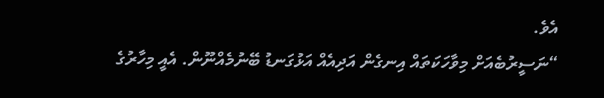އެވެ.
“ނަސީރުބެއަށް މިވާހަކަތައް އިނގެން އަދިއެއް އަޅުގަނޑު ބޭނުމެއްނޫން. އެއީ މިހާރުގެ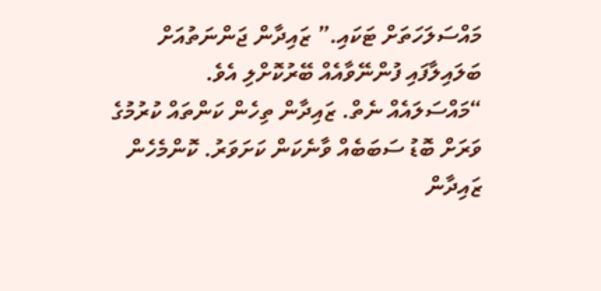މައްސަލަހަތަށް ޓަކައި.” ޒައިދާން ޖަންނަތުއަށް ބަލައިލާފައި ފުންނޭވާއެއް ބޭރުކޮށްލި އެވެ.
“މައްސަލައެއް ނެތް. ޒައިދާން ތިހެން ކަންތައް ކުރުމުގެ ވަރަށް ބޮޑު ސަބަބެއް ވާނެކަން ކަށަވަރު. ކޮންމެހެން ޒައިދާން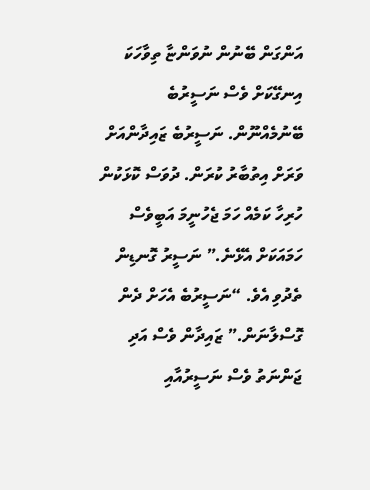އަންގަން ބޭނުން ނުވަންޏާ ތިވާހަކަ އިނގޭކަށް ވެސް ނަސީރުބެ ބޭނުމެއްނޫން. ނަސީރުބެ ޒައިދާންއަށް ވަރަށް އިތުބާރު ކުރަން. ދުވަސް ކޮޅަކުން ހުރިހާ ކަމެއް ހަމަ ޖެހުނީމަ އަބީވެސް ހަމައަކަށް އެޅޭނެ.” ނަސީރު ގޮނޑިން ތެދުވި އެވެ. “ނަސީރުބެ އެހަށް ދެން ގޮސްލާނަން.” ޒައިދާން ވެސް އަދި ޖަންނަތު ވެސް ނަސީރުއާއި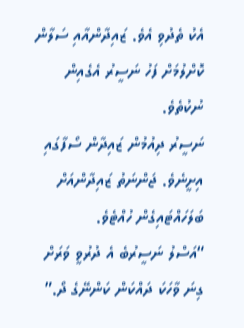އެކު ތެދުވި އެވެ. ޒައިދާންއާއި ސަލާން ކޮށްލުމަށް ފަހު ނަސީރު އެގެއިން ނުކުތެވެ.
ނަސީރު ދިއުމުން ޒައިދާން ސޯފާގައި އިށީނެވެ. ޖަންނަތު ޒައިދާންއަށް ބަލަހައްޓައިގެން ހުއްޓެވެ.
“އަސްލު ނަސީރުބެ އެ ދުރުވީ ވަރަށް ގިނަ ވާހަކަ ދައްކަން ކަންނޭގެ ދޯ.”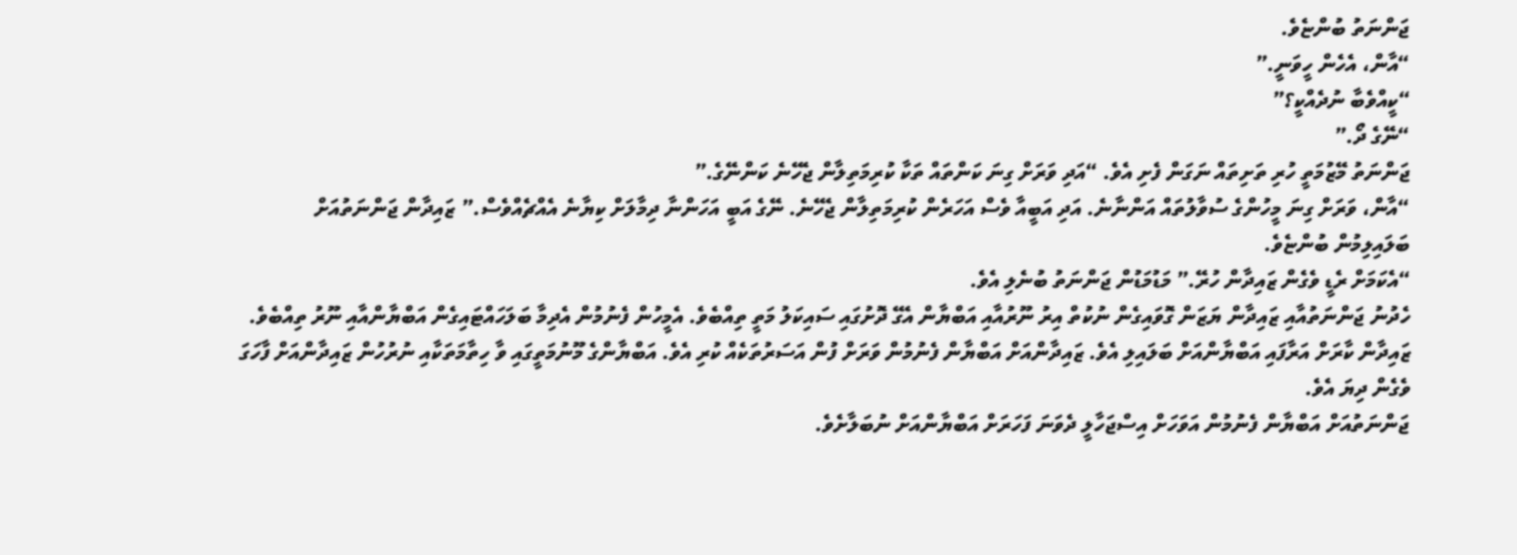ޖަންނަތު ބުންޏެވެ.
“އާން، އެހެން ހީވަނީ.”
“ކީއްވެބާ ނުދެއްކީ؟”
“ނޭގެ ދޯ.”
ޖަންނަތު މޭޒުމަތީ ހުރި ތަށިތައް ނަގަން ފެށި އެވެ. “އަދި ވަރަށް ގިނަ ކަންތައް ތަކާ ކުރިމަތިލާން ޖެހޭނެ ކަންނޭގެ.”
“އާން، ވަރަށް ގިނަ މީހުންގެ ސުވާލުތައް އަންނާނެ. އަދި އަބީއާ ވެސް އަހަރެން ކުރިމަތިލާން ޖެހޭނެ. ނޭގެ އަބީ އަހަންނާ ދިމާލަށް ކިޔާނެ އެއްޗެއްވެސް.” ޒައިދާން ޖަންނަތުއަށް ބަލައިލިމުން ބުންޏެވެ.
“އެކަމަށް ރެޑީ ވެގެން ޒައިދާން ހުރޭ.” މަޑުމަޑުން ޖަންނަތު ބުނެލި އެވެ.
ހެދުނު ޖަންނަތުއާއި ޒައިދާން ޔަޒަން ގޮވައިގެން ނުކުތް އިރު ނޫރުއާއި އަބްޔާން އެގޭ ދޮށުގައި ސައިކަލު މަތީ ތިއްބެވެ. އެމީހުން ފެނުމުން އެދިމާ ބަލަހައްޓައިގެން އަބްޔާންއާއި ނޫރު ތިއްބެވެ. ޒައިދާން ކާރަށް އަރާފައި އަބްޔާންއަށް ބަލައިލި އެވެ. ޒައިދާންއަށް އަބްޔާން ފެނުމުން ވަރަށް ފުން އަސަރުތަކެއް ކުރި އެވެ. އަބްޔާންގެ މޫނުމަތީގައި ވާ ހިތާމަތަކާއި ނުރުހުން ޒައިދާންއަށް ފާހަގަ ވެގެން ދިޔަ އެވެ.
ޖަންނަތުއަށް އަބްޔާން ފެނުމުން އަވަހަށް އިސްޖަހާލީ ދެވަނަ ފަހަރަށް އަބްޔާންއަށް ނުބަލާށެވެ.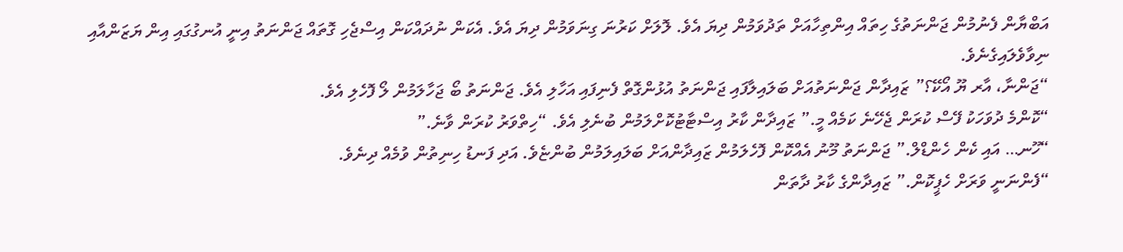އަބްޔާން ފެނުމުން ޖަންނަތުގެ ހިތައް އިންތިހާއަށް ތަދުވަމުން ދިޔަ އެވެ. ލޮލަށް ކަރުނަ ގިނަވަމުން ދިޔަ އެވެ. އެކަން ނުދައްކަން އިސްޖެހި ގޮތައް ޖަންނަތު އިނީ އުނގުގައި އިން ޔަޒަންއާއި ނިވާވެލައިގެނެވެ.
“ޖަންނާ، އާރ ޔޫ އޯކޭ؟” ޒައިދާން ޖަންނަތުއަށް ބަލައިލާފައި ޖަންނަތު އުޅުންގޮތް ފެނިފައި އަހާލި އެވެ. ޖަންނަތު ބޯ ޖަހާލަމުން ލޯ ފޮހެލި އެވެ.
“ކޮންމެ ދުވަހަކު ފޭސް ކުރަން ޖެހޭނެ ކަމެއް މީ.” ޒައިދާން ކާރު އިސްޓާޓުކޮށްލަމުން ބުނެލި އެވެ. “ހިތްވަރު ކުރަން ވާނެ.”
“ހޫނ… އައި ކެން ހެންޑްލް.” ޖަންނަތު މޫނު އެއްކޮން ފޮހެލަމުން ޒައިދާންއަށް ބަލައިލަމުން ބުންޏެވެ. އަދި ފަނޑު ހިނިތުން ވުމެއް ދިނެވެ.
“ފެންނަނީ ވަރަށް ހެޕީކޮން.” ޒައިދާންގެ ކާރު ދާތަން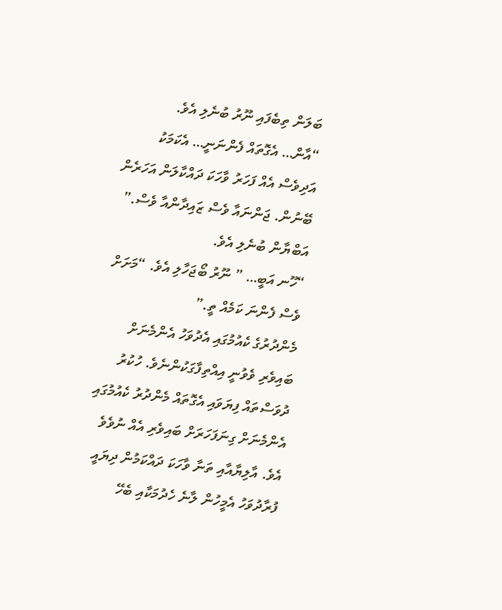ބަލަން ތިބެފައި ނޫރު ބުނެލި އެވެ.
“އާން… އެގޮތައް ފެންނަނީ… އެކަމަކު އަދިވެސް އެއް ފަހަރު ވާހަކަ ދައްކާލަން އަހަރެން ބޭނުން. ޖަންނައާ ވެސް ޒައިދާންއާ ވެސް.” އަބްޔާން ބުނެލި އެވެ.
“ހޫނ އަބީ… ” ނޫރު ބޯޖަހާލި އެވެ. “މަށަށް ވެސް ފެންނަ ކަމެއް ތީ.”
މެންދުރުގެ ކެއުމުގައި އެދުވަހު އެންމެނަށް ބައިވެރި ވެވުނީ އިއްތިފާގަކުންނެވެ. ހުކުރު ދުވަސްތައް ފިޔަވައި އެގޮތައް މެންދުރު ކެއުމުގައި އެންމެނަށް ގިނަފަހަރަށް ބައިވެރި އެއް ނުވެވެ އެވެ. އާލިޔާއާއި ތަނާ ވާހަކަ ދައްކަމުން ދިޔައީ ފުރާދުވަހު އެމީހުން ލާނެ ހެދުމަކާއި ބެހޭ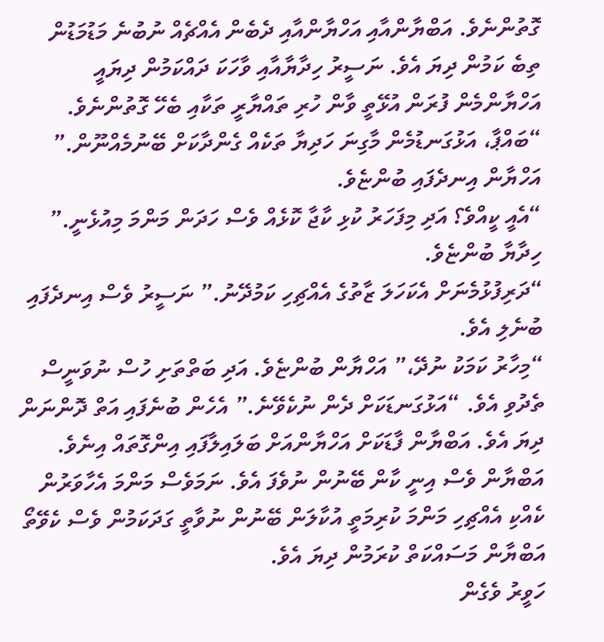ގޮތުންނެވެ. އަބްޔާންއާއި އަހްޔާންއާއި ދެބެން އެއްޗެއް ނުބުނެ މަޑުމަޑުން ތިބެ ކަމުން ދިޔަ އެވެ. ނަސީރު ހިދާޔާއާއި ވާހަކަ ދައްކަމުން ދިޔައީ އަހްޔާންމެން ފުރަން އުޅޭތީ ވާން ހުރި ތައްޔާރީ ތަކާއި ބެހޭ ގޮތުންނެވެ.
“ބައްޕާ، އަޅުގަނޑުމެން މާގިނަ ހަދިޔާ ތަކެއް ގެންދާކަށް ބޭނުމެއްނޫން.” އަހްޔާން އިނދެފައި ބުންޏެވެ.
“އެއީ ކީއްވެ؟ އަދި މިފަހަރު ކުޅި ކާޖާ ކޮޅެއް ވެސް ހަދަން މަންމަ މިއުޅެނީ.” ހިދާޔާ ބުންޏެވެ.
“ދަރިފުޅުމެނަށް އެކަހަލަ ޒާތުގެ އެއްޗިހި ކަމުދޭނު.” ނަސީރު ވެސް އިނދެފައި ބުނެލި އެވެ.
“މިހާރު ކަމަކު ނުދޭ،” އަހްޔާން ބުންޏެވެ. އަދި ބަތްތަށި ހުސް ނުވަނީސް ތެދުވި އެވެ. “އަޅުގަނޑަކަށް ދެން ނުކެވޭނެ.” އެހެން ބުނެފައި އަތް ދޮންނަން ދިޔަ އެވެ. އަބްޔާން ފާޑަކަށް އަހްޔާންއަށް ބަލައިލާފައި އިންގޮތައް އިނެވެ. އަބްޔާން ވެސް އިނީ ކާން ބޭނުން ނުވެފަ އެވެ. ނަމަވެސް މަންމަ އެހާވަރުން ކެއްކި އެއްޗިހި މަންމަ ކުރިމަތީ އުކާލަން ބޭނުން ނުވާތީ ގަދަކަމުން ވެސް ކެވޭތޯ އަބްޔާން މަސައްކަތް ކުރަމުން ދިޔަ އެވެ.
ހަވީރު ވެގެން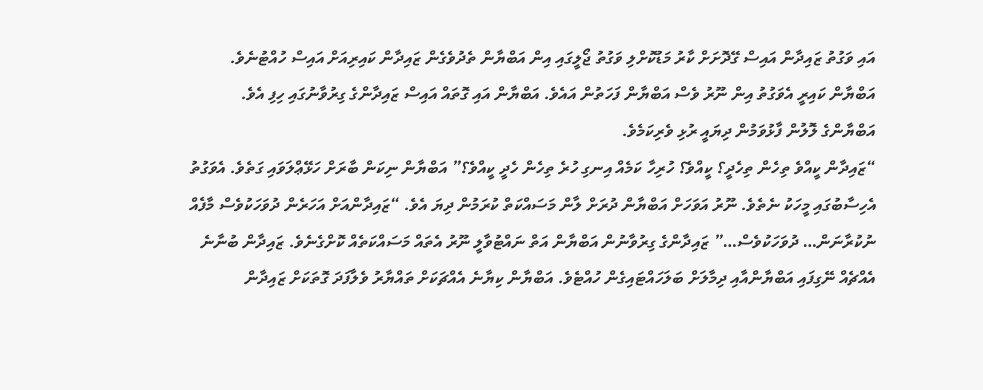އައި ވަގުތު ޒައިދާން އައިސް ގޭދޮށަށް ކާރު މަޑުކޮށްލި ވަގުތު ޖޯލީގައި އިން އަބްޔާން ތެދުވެގެން ޒައިދާން ކައިރިއަށް އައިސް ހުއްޓުނެވެ. އަބްޔާން ކައިރީ އެވަގުތު އިން ނޫރު ވެސް އަބްޔާން ފަހަތުން އައެވެ. އަބްޔާން އައި ގޮތައް އައިސް ޒައިދާންގެ ގިރުވާނުގައި ހިފި އެވެ. އަބްޔާންގެ ލޮލުން ފާޅުވަމުން ދިޔައީ ރުޅި ވެރިކަމެވެ.
“ޒައިދާން ކީއްވެ ތިހެން ތިހެދީ؟ ކީއްވެ؟ ހުރިހާ ކަމެއް އިނގި ހުރެ ތިހެން ހެދީ ކީއްވެ؟” އަބްޔާން ނިކަން ބާރަށް ހަޅޭޢްލަވައި ގަތެވެ. އެވަގުތު އެހިސާބުގައި މީހަކު ނެތެވެ. ނޫރު އަވަހަށް އަބްޔާން ދުރަށް ލާން މަސައްކަތް ކުރަމުން ދިޔަ އެވެ. “ޒައިދާންއަށް އަހަރެން ދުވަހަކުވެސް މާފެއް ނުކުރާނަން… ދުވަހަކުވެސް…” ޒައިދާންގެ ގިރުވާނުން އަބްޔާން އަތް ނައްޓުވާލީ ނޫރު އެތައް މަސައްކަތެއް ކޮށްގެނެވެ. ޒައިދާން ބުނާނެ އެއްޗެއް ނޭގިފައި އަބްޔާންއާއި ދިމާލަށް ބަލަހައްޓައިގެން ހުއްޓެވެ. އަބްޔާން ކިޔާނެ އެއްޗަކަށް ތައްޔާރު ވެލާފަދަ ގޮތަކަށް ޒައިދާން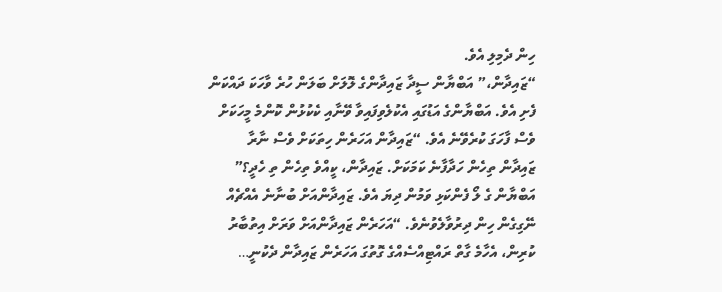ހިން ދެމިލި އެވެ.
“ޒައިދާން،” އަބްޔާން ސީދާ ޒައިދާންގެ ލޮލަށް ބަލަން ހުރެ ވާހަކަ ދައްކަން ފެށި އެވެ. އަބްޔާންގެ އަޑުގައި އެކުލެވިފައިވާ ވޭނާއި ކެކުޅުން ކޮންމެ މީހަކަށް ވެސް ފާހަގަ ކުރެވޭނެ އެވެ. “ޒައިދާން އަހަރެން ހިތަކަށް ވެސް ނާރާ ޒައިދާން ތިހެން ހަދާފާނެ ކަމަކަށް. ޒައިދާން، ކީއްވެ ތިހެން ތި ހެދީ؟” އަބްޔާން ގެ ލޯ ފެންކަޅި ވަމުން ދިޔަ އެވެ. ޒައިދާންއަށް ބުނާނެ އެއްޗެއް ނޭގިގެން ހިން ދިރުވާލެވުނެވެ. “އަހަރެން ޒައިދާންއަށް ވަރަށް އިތުބާރު ކުރިން، އެހާމެ ގާތް ރައްޓިއްސެއްގެ ގޮތުގަ އަހަރެން ޒައިދާން ދެކުނީ…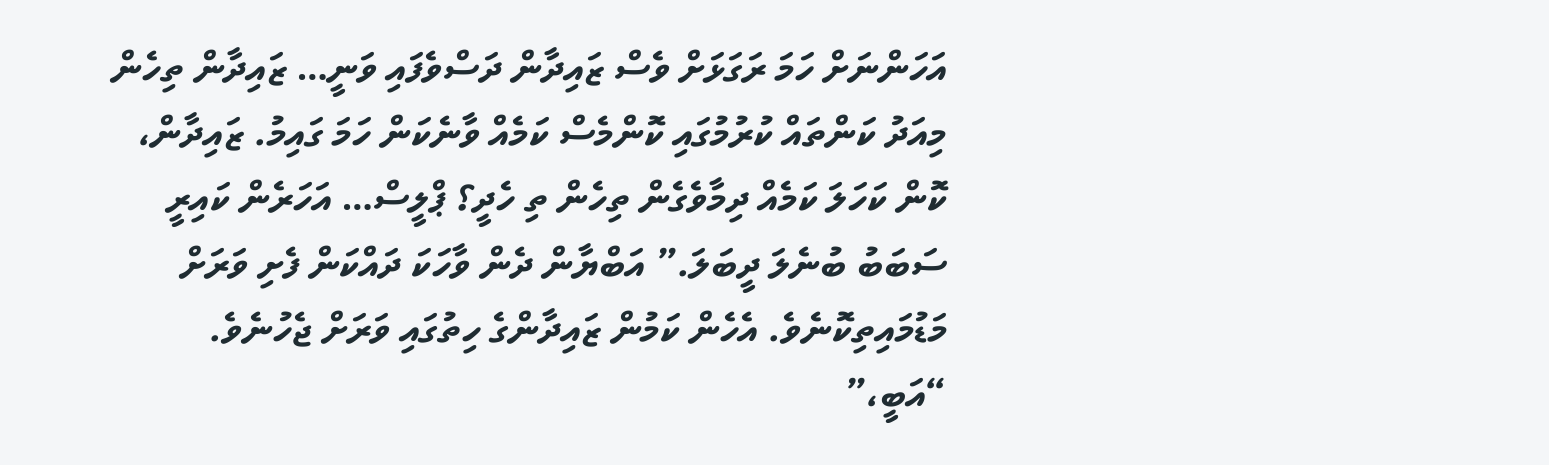އަހަންނަށް ހަމަ ރަގަޅަށް ވެސް ޒައިދާން ދަސްވެފައި ވަނީ… ޒައިދާން ތިހެން މިއަދު ކަންތައް ކުރުމުގައި ކޮންމެސް ކަމެއް ވާނެކަން ހަމަ ގައިމު. ޒައިދާން، ކޮން ކަހަލަ ކަމެއް ދިމާވެގެން ތިހެން ތި ހެދީ؟ ޕްލީސް… އަހަރެން ކައިރީ ސަބަބު ބުނެލަ ދީބަލަ.” އަބްޔާން ދެން ވާހަކަ ދައްކަން ފެށި ވަރަށް މަޑުމައިތިކޮނެވެ. އެހެން ކަމުން ޒައިދާންގެ ހިތުގައި ވަރަށް ޖެހުނެވެ.
“އަބީ،”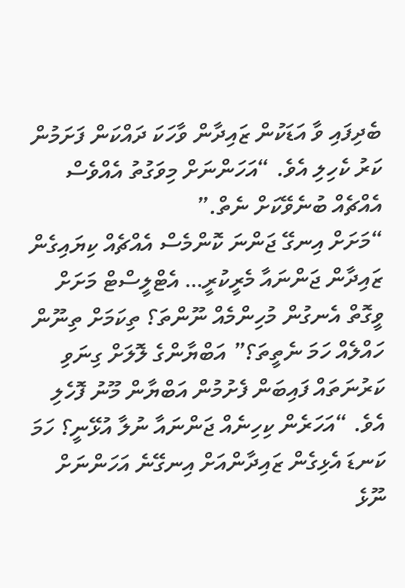ބެދިފައި ވާ އަޑަކުން ޒައިދާން ވާހަކަ ދައްކަން ފަށަމުން ކަރު ކެހިލި އެވެ. “އަހަންނަށް މިވަގުތު އެއްވެސް އެއްޗެއް ބުނެވޭކަށް ނެތް.”
“މަށަށް އިނގޭ ޖަންނަ ކޮންމެސް އެއްޗެއް ކިޔައިގެން ޒައިދާން ޖަންނައާ މެރީކުރީ… އެޓްލީސްޓް މަށަށް ވީގޮތް އެނގުން މުހިންމެއް ނޫންތަ؟ ތިކަމަށް ތިނޫން ހައްލެއް ހަމަ ނެތީތަ؟” އަބްޔާންގެ ލޮލަށް ގިނަވި ކަރުނަތައް ފައިބަން ފެށުމުން އަބްޔާން މޫނު ފޮހެލި އެވެ. “އަހަރެން ކިހިނެއް ޖަންނައާ ނުލާ އުޅޭނީ؟ ހަމަ ކަނޑަ އެޅިގެން ޒައިދާންއަށް އިނގޭނެ އަހަންނަށް ނޫޅެ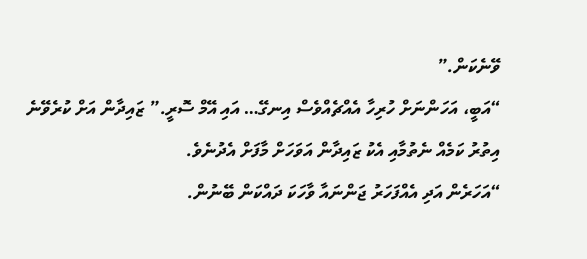ވޭނެކަން.”
“އަބީ، އަހަންނަށް ހުރިހާ އެއްޗެއްވެސް އިނގޭ… އައި އޭމް ސޮރީ.” ޒައިދާން އަށް ކުރެވޭނެ އިތުރު ކަމެއް ނެތުމާއި އެކު ޒައިދާން އަވަހަށް މާފަށް އެދުނެވެ.
“އަހަރެން އަދި އެއްފަހަރު ޖަންނައާ ވާހަކަ ދައްކަން ބޭނުން.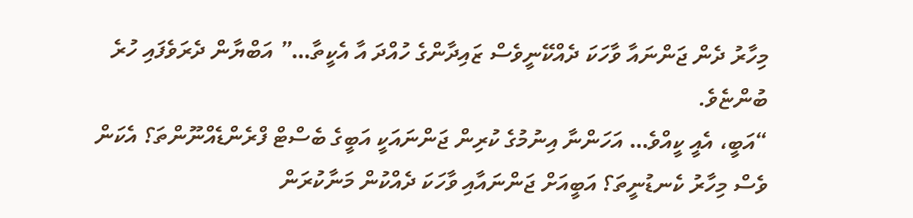މިހާރު ދެން ޖަންނައާ ވާހަކަ ދެއްކޭނީވެސް ޒައިދާންގެ ހުއްދަ އާ އެކީތާ…” އަބްޔާން ދެރަވެފައި ހުރެ ބުންޏެވެ.
“އަބީ، އެއީ ކީއްވެ… އަހަންނާ އިނުމުގެ ކުރިން ޖަންނައަކީ އަބީގެ ބެސްޓް ފްރެންޑެއްނޫންތަ؟ އެކަން ވެސް މިހާރު ކެނޑުނީތަ؟ އަބީއަށް ޖަންނައާއި ވާހަކަ ދެއްކުން މަނާކުރަން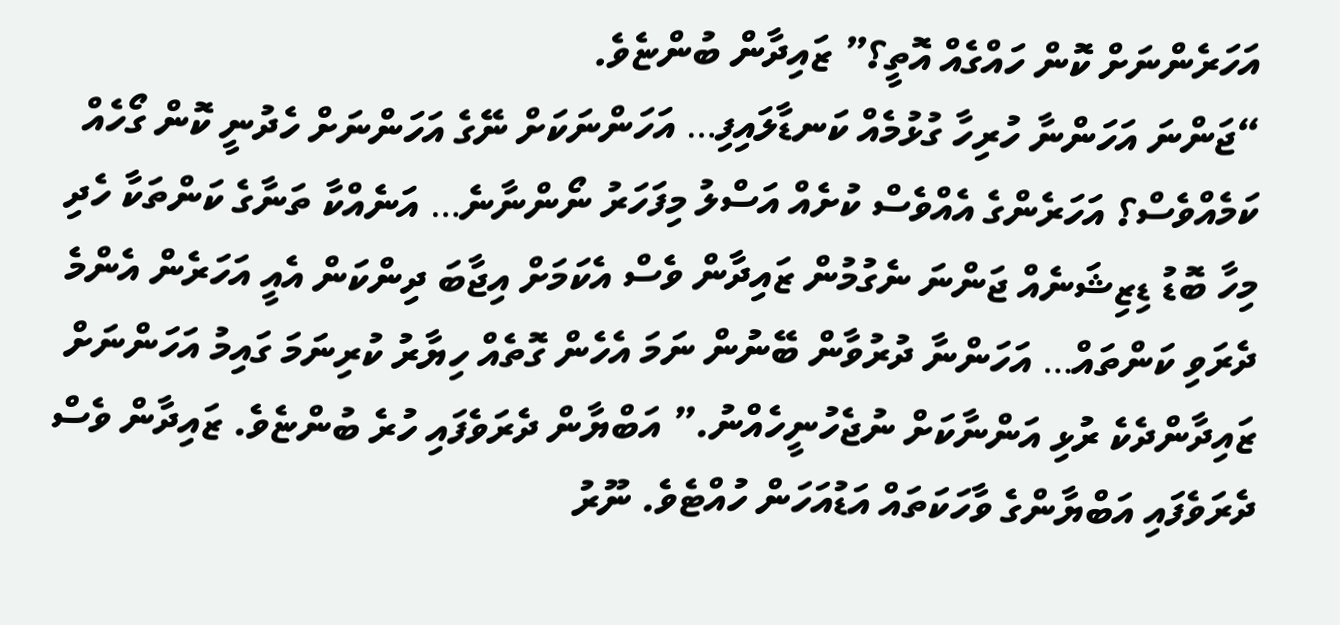އަހަރެންނަށް ކޮން ހައްގެއް އޮތީ؟” ޒައިދާން ބުންޏެވެ.
“ޖަންނަ އަހަންނާ ހުރިހާ ގުޅުމެއް ކަނޑާލައިފި… އަހަންނަކަށް ނޭގެ އަހަންނަށް ހެދުނީ ކޮން ގޯހެއް ކަމެއްވެސް؟ އަހަރެންގެ އެއްވެސް ކުށެއް އަސްލު މިފަހަރު ނޯންނާނެ… އަނެއްކާ ތަނާގެ ކަންތަކާ ހެދި މިހާ ބޮޑު ޑިޒިޝަނެއް ޖަންނަ ނެގުމުން ޒައިދާން ވެސް އެކަމަށް އިޖާބަ ދިންކަން އެއީ އަހަރެން އެންމެ ދެރަވި ކަންތައް… އަހަންނާ ދުރުވާން ބޭނުން ނަމަ އެހެން ގޮތެއް ހިޔާރު ކުރިނަމަ ގައިމު އަހަންނަށް ޒައިދާންދެކެ ރުޅި އަންނާކަށް ނުޖެހުނީހެއްނު.” އަބްޔާން ދެރަވެފައި ހުރެ ބުންޏެވެ. ޒައިދާން ވެސް ދެރަވެފައި އަބްޔާންގެ ވާހަކަތައް އަޑުއަހަން ހުއްޓެވެ. ނޫރު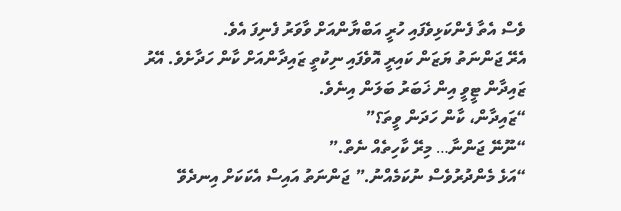ވެސް އެތާ ފެންކަޅިވެފައި ހުރީ އަބްޔާންއަށް ވާވަރު ފެނިފަ އެވެ.
އެރޭ ޖަންނަތު ޔަޒަން ކައިރީ އޮވެފައި ނިކުތީ ޒައިދާންއަށް ކާން ހަދާށެވެ. އޭރު ޒައިދާން ޓީވީ އިން ޚަބަރު ބަލަން އިނެވެ.
“ޒައިދާން، ކާން ހަދަން ވީތަ؟”
“ނޫނޭ ޖަންނާ… މިރޭ ކާހިތެއް ނެތް.”
“އަޅެ މެންދުރުވެސް ނުކަމެއްނު.” ޖަންނަތު އައިސް އެކަކަށް އިނދެވޭ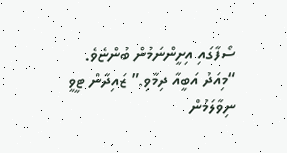ސޯފާގައި އިށީންނަމުން ބުންޏެވެ.
“މިއަދު އަބީއާ ދިމާވި.” ޒައިދާން ޓީވީ ނިވާލަމުން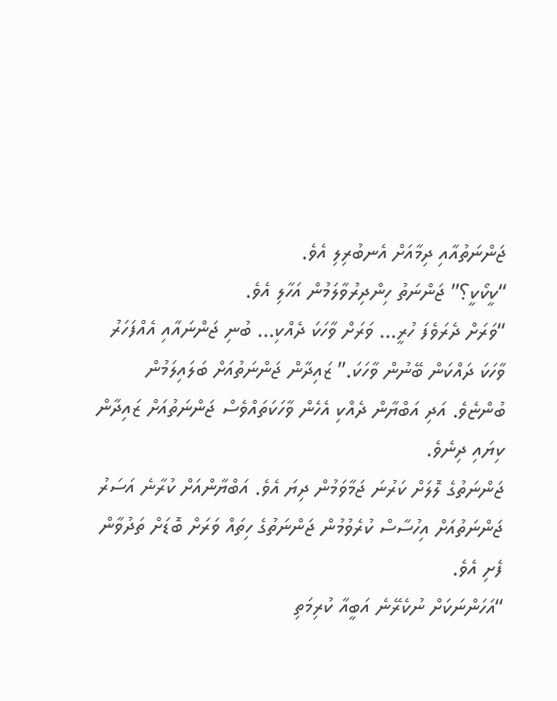ޖަންނަތުއާއި ދިމާއަށް އެނބުރިލި އެވެ.
“ކީކޯކީ؟” ޖަންނަތު ހިންދިރުވާލަމުން އަހާލި އެވެ.
“ވަރަށް ދެރަވެފަ ހުރީ… ވަރަށް ވާހަކަ ދެއްކި… ބުނި ޖަންނައާއި އެއްފަހަރު ވާހަކަ ދައްކަން ބޭނުން ވާހަކަ.” ޒައިދާން ޖަންނަތުއަށް ބަލައިލަމުން ބުންޏެވެ. އަދި އަބްޔާން ދެއްކި އެހެން ވާހަކަތައްވެސް ޖަންނަތުއަށް ޒައިދާން ކިޔައި ދިނެވެ.
ޖަންނަތުގެ ލޮލަށް ކަރުނަ ޖަމާވަމުން ދިޔަ އެވެ. އަބްޔާންއަށް ކުރާނެ އަސަރު ޖަންނަތުއަށް އިހުސާސް ކުރެވުމުން ޖަންނަތުގެ ހިތައް ވަރަށް ބޮޑަށް ތަދުވާން ފެށި އެވެ.
“އަހަންނަކަށް ނުކެރޭނެ އަބީއާ ކުރިމަތި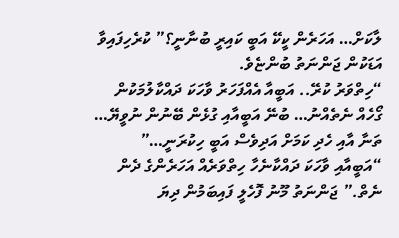ލާކަށް… އަހަރެން ކީކޭ އަބީ ކައިރީ ބުނާނީ؟” ކުރެހިފައިވާ އަޑަކުން ޖަންނަތު ބުންޏެވެ.
“ހިތްވަރު ކުރޭ.. އަބީއާ އެއްފަހަރު ވާހަކަ ދައްކާލުމަކުން ގޯހެއް ނެތެއްނު… ބުނޭ އަބީއާއި ގުޅެން ބޭނުން ނުވީޔޭ… ތަނާ އާއި ހެދި ކަމަށް އަދިވެސް އަބީ ހިކުރަނީ…”
“އަބީއާއި ވާހަކަ ދައްކާނެހާ ހިތްވަރެއް އަހަރެންގެ ދެން ނެތް.” ޖަންނަތު މޫނު ފޮހެލީ ފައިބަމުން ދިޔަ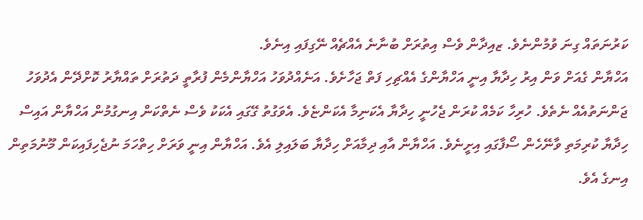ކަރުނަތައް ގިނަ ވުމުންނެވެ. ޒއިދާން ވެސް އިތުރަށް ބުނާނެ އެއްޗެއް ނޭގިފައި އިނެވެ.
އަހްޔާން ގެއަށް ވަން އިރު ހިދާޔާ އިނީ އަހްޔާންގެ އެއްޗިހި ފަތް ޖަހާށެވެ. އަނެއްދުވަހު އަހްޔާންމެން ފުރާތީ ދަތުރަށް ތައްޔާރު ކޮށްދޭން އެދުވަހު ޖަންނަތުއެއް ނެތެވެ. ހުރިހާ ކަމެއް ކުރަން ޖެހުނީ ހިދާޔާ އެކަނިމާ އެކަންޏެވެ. އެވަގުތު ގޭގައި އެކަކު ވެސް ނެތްކަން އިނގުމުން އަހްޔާން އައިސް ހިދާޔާ ކުރިމަތި ވާނޭހެން ސޯފާގައި އިށީނެވެ. އަހްޔާން އާއި ދިމާއަށް ހިދާޔާ ބަލައިލި އެވެ. އަހްޔާން އިނީ ވަރަށް ހިތްހަމަ ނުޖެހިފައިކަން މޫނުމަތިން އިނގެ އެވެ.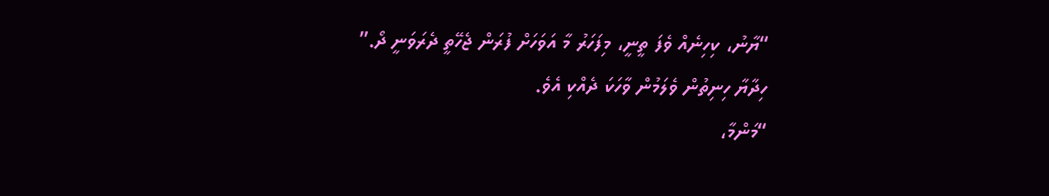“ޔާނު، ކިހިނެއް ވެފަ ތީނީ، މިފަހަރު މާ އަވަހަށް ފުރަން ޖެހޭތީ ދެރަވަނީ ދޯ.” ހިދާޔާ ހިނިތުން ވެލަމުން ވާހަކަ ދެއްކި އެވެ.
“މަންމާ،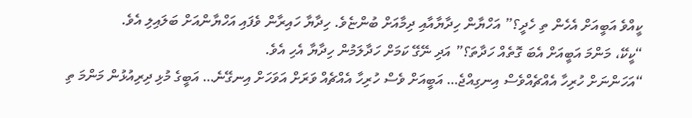ކީއްވެ އަބީއަށް އެހެން ތި ހެދީ؟” އަހްޔާން ހިދާޔާއާއި ދިމާއަށް ބުންޏެވެ. ހިދާޔާ ހައިރާން ވެފައި އަހްޔާންއަށް ބަލައިލި އެވެ.
“ކީކޭ، މަންމަ އަބީއަށް އެބަ ގޮތެއް ހަދާތަ؟” އަދި ނޭގޭ ކަމަށް ހަދާލަމުން ހިދާޔާ އެހި އެވެ.
“އަހަންނަށް ހުރިހާ އެއްޗެއްވެސް އިނގިއްޖެ… އަބީއަށް ވެސް ހުރިހާ އެއްޗެއް ވަރަށް އަވަހަށް އިނގޭނެ… އަބީގެ މުޅި ދިރިއުޅުން މަންމަ ތި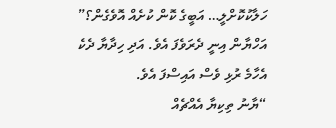ހަލާކުކޮށްލީ… އަބީގެ ކޮން ކުށެއް އޮވެގެން؟” އަހްޔާން އިނީ ދެރަވެފަ އެވެ. އަދި ހިދާޔާ ދެކެ އެހާމެ ރުޅި ވެސް އައިސްފަ އެވެ.
“ޔާނު ތިކިޔާ އެއްޗެއް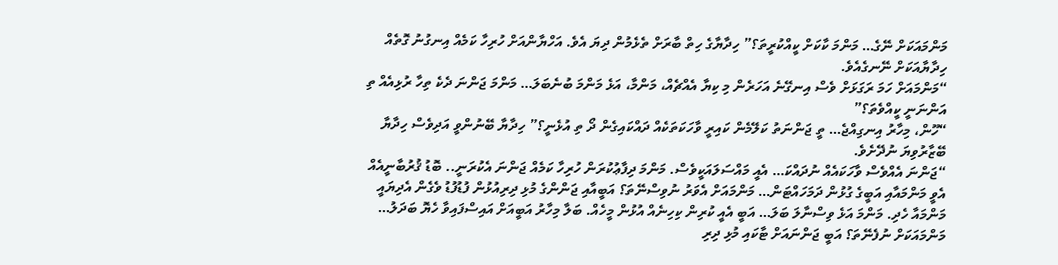މަންމައަކަށް ނޭގެ… މަންމަ ކާކަށް ކީއްކުރީތަ؟” ހިދާޔާގެ ހިތް ބާރަށް ތެޅެމުން ދިޔަ އެވެ. އަހްޔާންއަށް ހުރިހާ ކަމެއް އިނގުނު ގޮތެއް ހިދާޔާއަކަށް ނޭނގެއެވެ.
“މަންމައަށް ހަމަ ރަގަޅަށް ވެސް އިނގޭނެ އަހަރެން މި ކިޔާ އެއްޗެއް، މަންމާ، އަޅެ މަންމަ ބުނެބަލަ… މަންމަ ޖަންނަ ދެކެ ތިހާ ރުޅިއެއް ތި އަންނަނީ ކީއްވެތަ؟”
“ހޫން، މިހާރު އިނގިއްޖެ… ތީ ޖަންނަތު ކަލޭމެން ކައިރީ ވާހަކަތަކެއް ދައްކައިގެން ދޯ ތި އުޅެނީ؟” ހިދާޔާ ބޭނުންވީ އަދިވެސް ހިދާޔާ ބޭޒާރުވިޔަ ނުދޭށެވެ.
“ޖަންނަ އެއްވެސް ވާހަކައެއް ނުދައްކަ… އެއީ މައްސަލައަކީވެސް. މަންމަ ދިފާޢުކުރަން ހުރިހާ ކަމެއް ޖަންނަ އެކުރަނީ.. ބޮޑު ޤުރުބާނީއެއް އެވީ މަންމައާއި އަބީގެ ގުޅުން ދަމަހައްޓަން… މަންމައަށް އެވަރު ނުވިސްނޭތަ؟ އަބީއާއި ޖަންންގެ މުޅި ދިރިއުޅުން ފުޑުފުޑު ވެގެން އެދިޔައީ މަންމައާ ހެދި. މަންމަ އަޅެ ވިސްނާލަ ބަލަ… އަބީ އެއީ ކުރިން ކިހިނެއް އުޅުން މީހެއް. ބަލާ މިހާރު އަބީއަށް އައިސްފައިވާ ހެޔޮ ބަދަލު… މަންމައަކަށް ނުފެނޭތަ؟ އަބީ ޖަންނައަށް ޓާކައި މުޅި ދިރި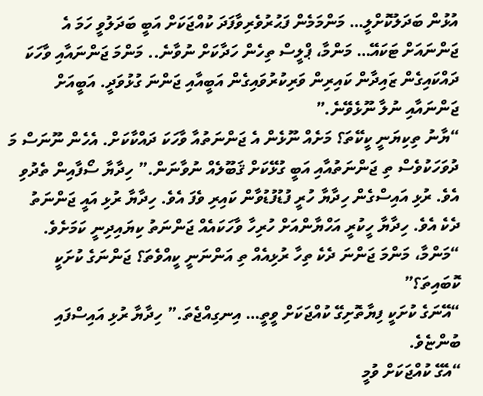އުޅުން ބަދަލުކޮށްލީ… މަންމަމެން ފަޙުރުވެރިވާފަދަ ކުއްޖަކަށް އަބީ ބަދަލުވީ ހަމަ އެ ޖަންނައަށް ޓަކައޭ… މަންމާ، ޕްލީސް ތިހެން ހަދާކަށް ނުވާނެ.. މަންމަ ޖަންނައާއި ވާހަކަ ދައްކައިގެން ޒައިދާން ކައިރިން ވަރިކުރުވައިގެން އަބީއާއި ޖަންނަ ގުޅުވަދީ. އަބީއަށް ޖަންނައާއި ނުލާ ނޫޅެވޭނެ.”
“ޔާނު ތިކިޔަނީ ކީކޭތަ؟ މަށެއް ނޫޅެން އެ ޖަންނަތުއާ ވާހަކަ ދައްކާކަށް. އެހެން ނޫނަސް މަ ދުވަހަކުވެސް ތި ޖަންނަތުއާއި އަބީ ގުޅޭކަށް ޤަބޫލެއް ނުވާނަން.” ހިދާޔާ ސޯފާއިން ތެދުވި އެވެ. ރުޅި އައިސްގެން ހިދާޔާ ހުރީ ފުޑުފުޑުވާން ކައިރި ވެފަ އެވެ. ހިދާޔާ ރުޅި އައީ ޖަންނަތު ދެކެ އެވެ. ހިދާޔާ ހީކުރީ އަހްޔާންއަށް ހުރިހާ ވާހަކައެއް ޖަންނަތު ކިޔައިދިނީ ކަމަށެވެ.
“މަންމާ، މަންމަ ޖަންނަ ދެކެ ތިހާ ރުޅިއެއް ތި އަންނަނީ ކީއްވެތަ؟ ޖަންނަގެ ކުށަކީ ކޮބައިތަ؟”
“އޭނަގެ ކުށަކީ ފިޔާތޮށިގޭ ކުއްޖަކަށް ވީތީ… އިނގިއްޖެތަ.” ހިދާޔާ ރުޅި އައިސްފައި ބުންޏެވެ.
“އެގޭ ކުއްޖަކަށް ވުމީ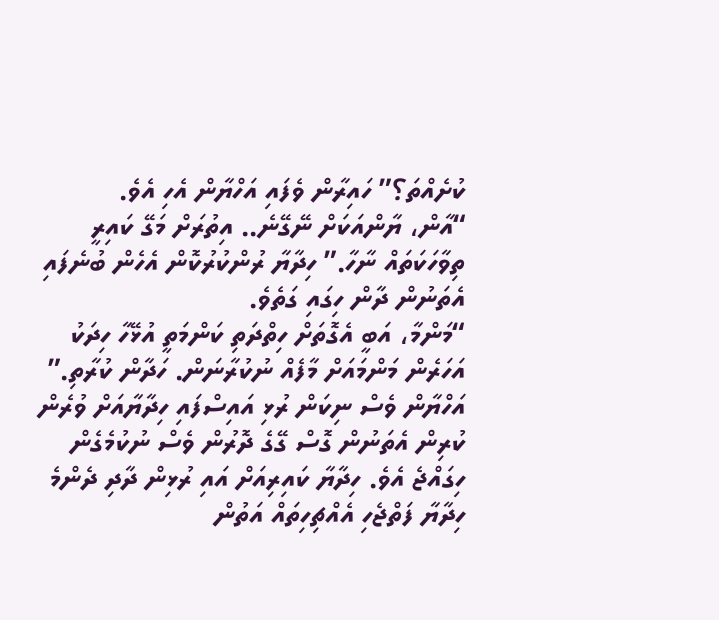ކުށެއްތަ؟” ހައިރާން ވެފައި އަހްޔާން އެހި އެވެ.
“އާން، ޔާންއަކަށް ނޭގޭނެ.. އިތުރަށް މަގޭ ކައިރީ ތިވާހަކަތައް ނާހާ.” ހިދާޔާ ރުންކުރުކޮން އެހެން ބުނެފައި އެތަނުން ދާން ހިގައި ގަތެވެ.
“މަންމާ، އަބީ އެގޮތަށް ހިތްދަތި ކަންމަތީ އުޅޭހާ ހިދަކު އަހަރެން މަންމައަށް މާފެއް ނުކުރާނަން. ހަދާން ކުރާތި.” އަހްޔާން ވެސް ނިކަން ރުޅި އައިސްފައި ހިދާޔާއަށް ވުރެން ކުރިން އެތަނުން ގޮސް ގޭގެ ދޮރުން ވެސް ނުކުމެގެން ހިގައްޖެ އެވެ. ހިދާޔާ ކައިރިއަށް އައި ރުޅިން ދާދި ދެންމެ ހިދާޔާ ފަތްޖެހި އެއްޗިހިތައް އަތުން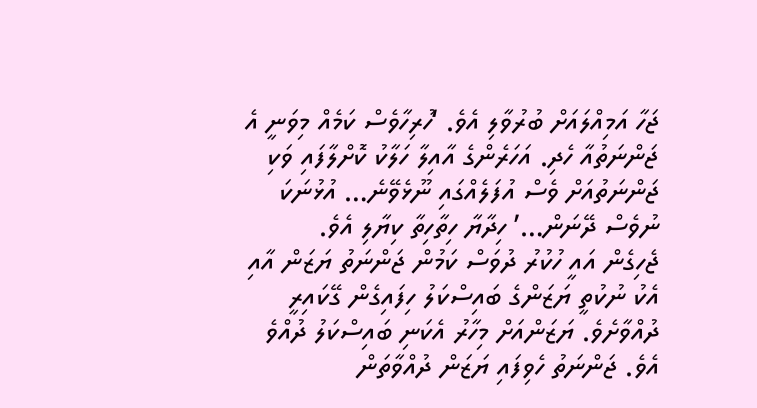ޖަހާ އަމިއްލައަށް ބުރުވާލި އެވެ. ‘ހުރިހާވެސް ކަމެއް މިވަނީ އެ ޖަންނަތުއާ ހެދި. އަހަރެންގެ އާއިލާ ހަލާކު ކޮށްލާފައި ވަކި ޖަންނަތުއަށް ވެސް އުފަލެއްގައި ނޫޅެވޭނެ… އުޅުނަކަ ނުވެސް ދޭނަން…’ ހިދާޔާ ހިތާހިތާ ކިޔާލި އެވެ.
ޖެހިގެން އައީ ހުކުރު ދުވަސް ކަމުން ޖަންނަތު ޔަޒަން އާއި އެކު ނުކުތީ ޔަޒަންގެ ބައިސްކަލު ހިފައިގެން ގޭކައިރީ ދުއްވާށެވެ. ޔަޒަންއަށް މިހާރު އެކަނި ބައިސްކަލު ދުއްވެ އެވެ. ޖަންނަތު ހެވިފައި ޔަޒަން ދުއްވާތަން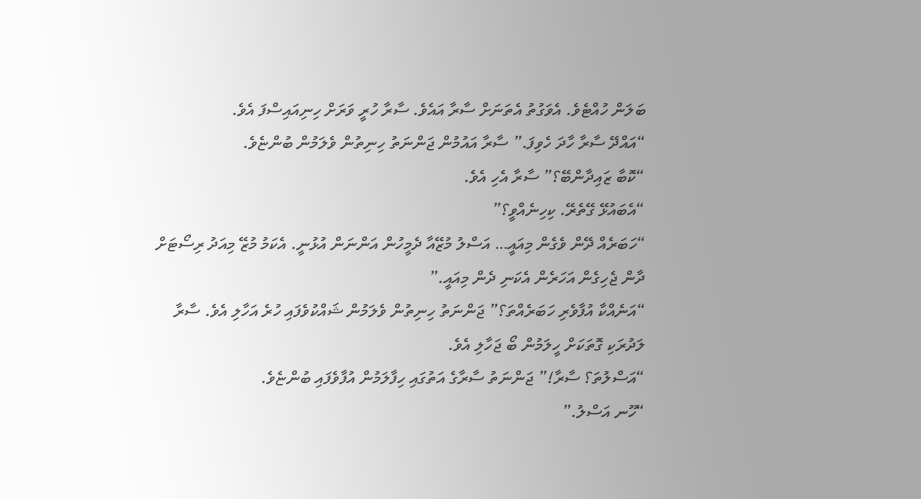ބަލަން ހުއްޓެވެ. އެވަގުތު އެތަނަށް ސާރާ އައެވެ. ސާރާ ހުރީ ވަރަށް ހިނިއައިސްފަ އެވެ.
“އައްދޭ ސާރާ ހާދަ ހެވިފަ.” ސާރާ އައުމުން ޖަންނަތު ހިނިތުން ވެލަމުން ބުންޏެވެ.
“ކޮބާ ޒައިދާންބޭ؟” ސާރާ އެހި އެވެ.
“އެބައުޅޭ ގޭތެރޭ. ކިހިނެއްވީ؟”
“ހަބަރެއް ދޭން ވެގެން މިއައީ… އަސްލު މުޒޭއާ ދެމީހުން އަންނަން އުޅުނީ. އެކަމު މުޒޭ މިއަދު ރިސޯޓަށް ދާން ޖެހިގެން އަހަރެން އެކަނި ދެން މިއައީ.”
“އަނެއްކާ އުފާވެރި ހަބަރެއްތަ؟” ޖަންނަތު ހިނިތުން ވެލަމުން ޝައްކުވެފައި ހުރެ އަހާލި އެވެ. ސާރާ ލަދުރަކި ގޮތަކަށް ހީލަމުން ބޯ ޖަހާލި އެވެ.
“އަސްލުތަ؟ ސާރާ!” ޖަންނަތު ސާރާގެ އަތުގައި ހިފާލަމުން އުފާވެފައި ބުންޏެވެ.
“ހޫނ އަސްލު.”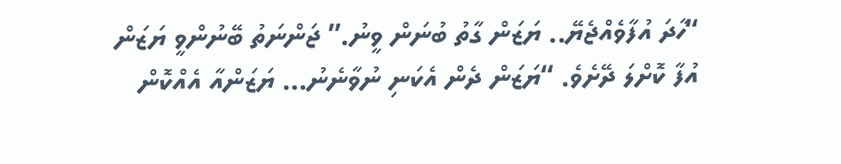“ހާދަ އުފާވެއްޖެޔޭ.. ޔަޒަން ގާތު ބުނަން ވީނު.” ޖަންނަތު ބޭނުންވީ ޔަޒަން އުފާ ކޮށްލަ ދޭށެވެ. “ޔަޒަން ދެން އެކަނި ނުވާނެނު… ޔަޒަންއާ އެއްކޮން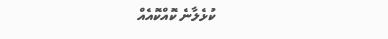ކުޅެލާނެ ކޮއްކޮއެއް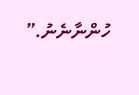ހުންނާނެނު.”